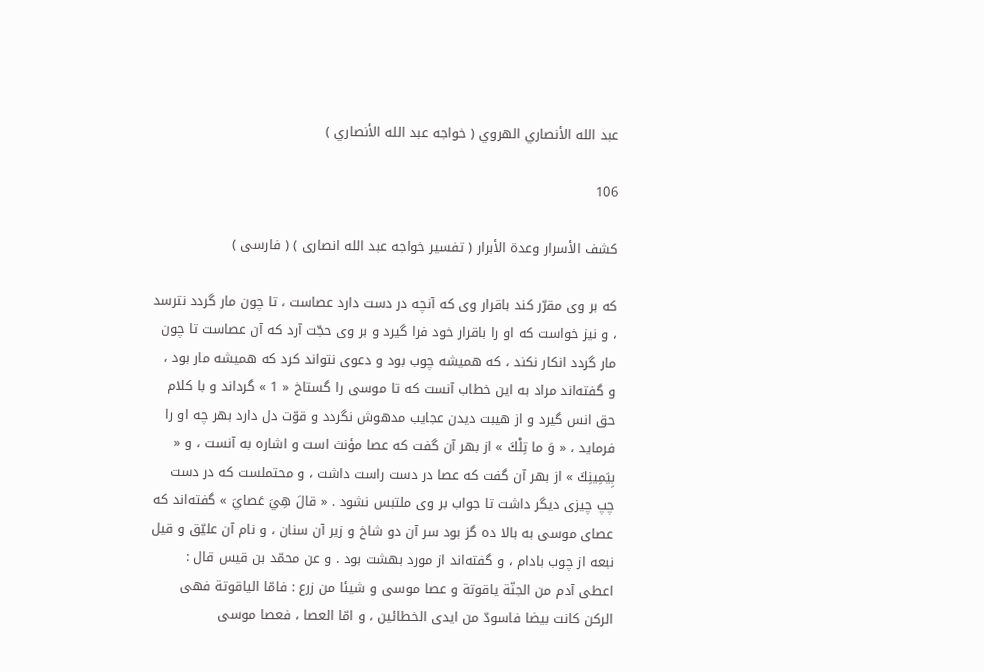عبد الله الأنصاري الهروي ( خواجه عبد الله الأنصاري )

106

كشف الأسرار وعدة الأبرار ( تفسير خواجه عبد الله انصارى ) ( فارسى )

كه بر وى مقرّر كند باقرار وى كه آنچه در دست دارد عصاست ، تا چون مار گردد نترسد ، و نيز خواست كه او را باقرار خود فرا گيرد و بر وى حجّت آرد كه آن عصاست تا چون مار گردد انكار نكند ، كه هميشه چوب بود و دعوى نتواند كرد كه هميشه مار بود ، و گفته‌اند مراد به اين خطاب آنست كه تا موسى را گستاخ « 1 » گرداند و با كلام حق انس گيرد و از هيبت ديدن عجايب مدهوش نگردد و قوّت دل دارد بهر چه او را فرمايد ، « وَ ما تِلْكَ » از بهر آن گفت كه عصا مؤنث است و اشاره به آنست ، و « بِيَمِينِكَ » از بهر آن گفت كه عصا در دست راست داشت ، و محتملست كه در دست چپ چيزى ديگر داشت تا جواب بر وى ملتبس نشود . « قالَ هِيَ عَصايَ » گفته‌اند كه عصاى موسى به بالا ده گز بود سر آن دو شاخ و زير آن سنان ، و نام آن عليّق و قيل نبعه از چوب بادام ، و گفته‌اند از مورد بهشت بود . و عن محمّد بن قيس قال : اعطى آدم من الجنّة ياقوتة و عصا موسى و شيئا من زرع : فامّا الياقوتة فهى الركن كانت بيضا فاسودّ من ايدى الخطائين ، و امّا العصا ، فعصا موسى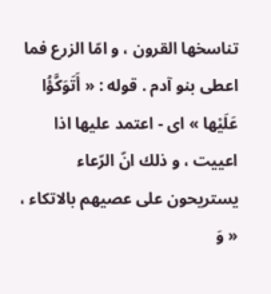تناسخها القرون ، و امّا الزرع فما اعطى بنو آدم . قوله : « أَتَوَكَّؤُا عَلَيْها » اى - اعتمد عليها اذا اعييت ، و ذلك انّ الرّعاء يستريحون على عصيهم بالاتكاء ، « وَ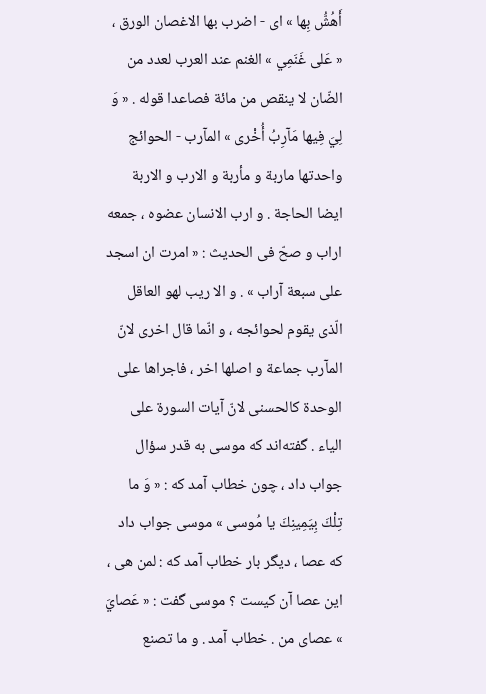أَهُشُّ بِها » اى - اضرب بها الاغصان الورق ، « عَلى غَنَمِي » الغنم عند العرب لعدد من الضّان لا ينقص من مائة فصاعدا قوله . « وَ لِيَ فِيها مَآرِبُ أُخْرى » المآرب - الحوائج واحدتها ماربة و مأربة و الارب و الاربة ايضا الحاجة . و ارب الانسان عضوه ، جمعه اراب و صحّ فى الحديث : « امرت ان اسجد على سبعة آراب » . و الا ريب لهو العاقل الّذى يقوم لحوائجه ، و انّما قال اخرى لانّ المآرب جماعة و اصلها اخر ، فاجراها على الوحدة كالحسنى لانّ آيات السورة على الياء . گفته‌اند كه موسى به قدر سؤال جواب داد ، چون خطاب آمد كه : « وَ ما تِلْكَ بِيَمِينِكَ يا مُوسى » موسى جواب داد كه عصا ، ديگر بار خطاب آمد كه : لمن هى ، اين عصا آن كيست ؟ موسى گفت : « عَصايَ » عصاى من . خطاب آمد . و ما تصنع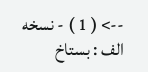--> ( 1 ) - نسخه الف : بستاخ